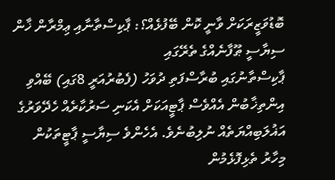ބޮޑުވަޒީރަކަށް ވާނީ ކޮން ބޭފުޅެއް؟: ޕާކިސްތާނާއި ޢިމްރާން ޚާން ސިޔާސީ ޠޫފާނެއްގެ ތެރޭގައި
ޕާކިސްތާނުގައި ބުރާސްފަތި ދުވަހު (ފެބުރުއަރީ 8ގައި) ބޭއްވި އިންތިޚާބުން އެއްވެސް ޕާޓީއަކަށް އެކަނި ސަރުކާރެއް ހެދޭވަރުގެ އަޣުލަބިއްޔަތެއް ނުލިބުނެވެ. އެހެންވެ ސިޔާސީ ޕާޓީތަކުން މިހާރު ތެޅިފޮޅެމުން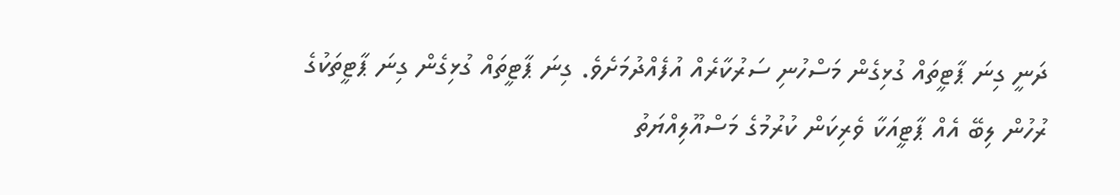ދަނީ ގިނަ ޕާޓީތައް ގުޅިގެން މަސްހުނި ސަރުކާރެއް އުފެއްދުމަށެވެ. ގިނަ ޕާޓީތައް ގުޅިގެން ގިނަ ޕާޓީތަކުގެ ރުހުން ލިބޭ އެއް ޕާޓީއަކާ ވެރިކަން ކުރުމުގެ މަސްއޫލިއްޔަތު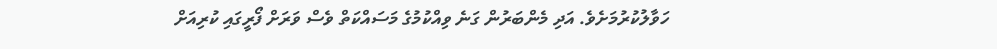ހަވާލުކުރުމަށެވެ. އަދި މެންބަރުން ގަނެ ވިއްކުމުގެ މަސައްކަތް ވެސް ވަރަށް ފޯރީގައި ކުރިއަށް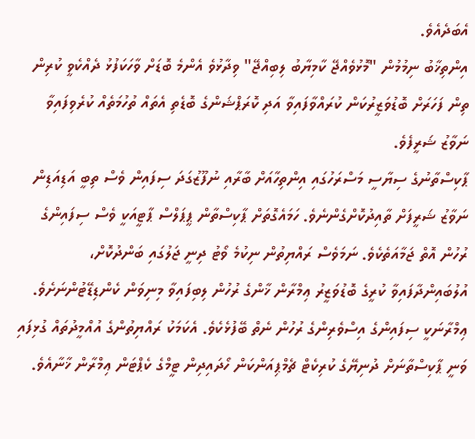އެބަދެއެވެ.
އިންތިޚާބު ނިމުމުން "މޮޅުވެއްޖޭ ކާމިޔާބު ލިބިއްޖޭ" ވިދާޅުވެ އެންމެ ބޮޑަށް ވާހަކަފުޅު ދެއްކެވީ ކުރިން ތިން ފަހަރަށް ބޮޑުވަޒީރުކަން ކުރައްވާފައިވާ އަދި ކޮރަޕްޝަންގެ ބޮޑެތި އެތައް ތުހުމަތެއް ކުރެވިފައިވާ ނަވާޒު ޝަރީފެވެ.
ޕާކިސްތާނުގެ ސިޔާސީ މަސްރަހުގައި އިންތިހާއަށް ބާރާއި ނުފޫޒުގަދަ ސިފައިން ވެސް ތިބީ އަޑިއަޑިން ނަވާޒު ޝަރީފަށް ތާއިދުކޮށްގެންނެވެ. ހަމައެގޮތަށް ޕާކިސްތާން ޕީޕަލްސް ޕާޓީއަކީ ވެސް ސިފައިންގެ ރުހުން އޮތް ޖަމާއަތެކެވެ. ނަމަވެސް ރައްޔިތުން ނިކުމެ ވޯޓު ދިނީ ޖަލުގައި ބަންދުކޮށް، އުލުބައިންދާފައިވާ ކުރީގެ ބޮޑުވަޒީރު ޢިމްރާން ޚާންގެ ރުހުން ލިބިފައިވާ މިނިވަން ކެންޑިޑޭޓުންނަށެވެ. ޢިމްރާނަކީ ސިފައިންގެ އިސްވެރިންގެ ރުހުން ނެތް ބޭފުޅެކެވެ. އެކަމަކު ރައްޔިތުންގެ އުއްމީދުތައް ގުޅިފައި ވަނީ ޕާކިސްތާނަށް ދުނިޔޭގެ ކުރިކެޓް ޗެމްޕިއަންކަން ހޯދައިދިން ޓީމްގެ ކެޕްޓަން ޢިމްރާން ޚާނާއެވެ.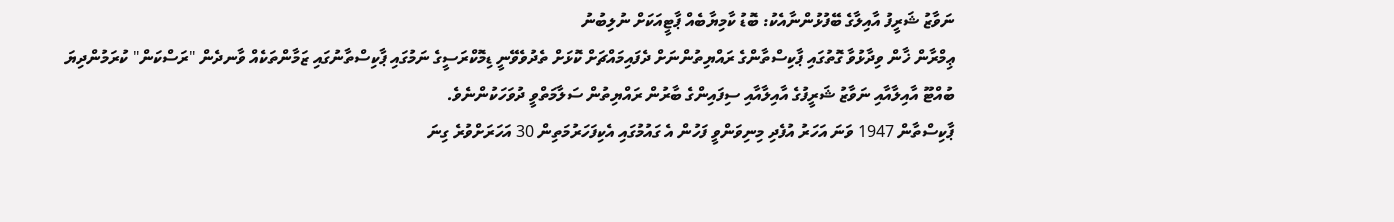ނަވާޒު ޝަރީފު އާއިލާގެ ބޭފުޅުންނާއެކު: ބޮޑު ކާމިޔާބެއް ޕާޓީއަކަށް ނުލިބުނު
ޢިމްރާން ޚާން ވިދާޅުވާ ގޮތުގައި ޕާކިސްތާންގެ ރައްޔިތުންނަށް ދެފައިމައްޗަށް ކޮޅަށް ތެދުވެވޭނީ ޑިމޮކްރަސީގެ ނަމުގައި ޕާކިސްތާނުގައި ޒަމާންތަކެއް ވާނދެން "ރަސްކަން" ކުރަމުންދިޔަ ބުއްޓޫ އާއިލާއާއި ނަވާޒު ޝަރީފުގެ އާއިލާއާއި ސިފައިންގެ ބާރުން ރައްޔިތުން ސަލާމަތްވީ ދުވަހަކުންނެވެ.
ޕާކިސްތާން 1947 ވަނަ އަހަރު އުފެދި މިނިވަންވީ ފަހުން އެ ގައުމުގައި އެކިފަހަރުމަތިން 30 އަހަރަށްވުރެ ގިނަ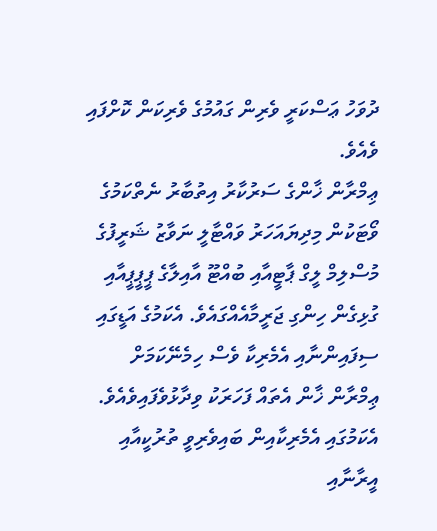ދުވަހު ޢަސްކަރީ ވެރިން ގައުމުގެ ވެރިކަން ކޮށްފައި ވެއެވެ.
ޢިމްރާން ޚާންގެ ސަރުކާރު އިތުބާރު ނެތްކަމުގެ ވޯޓަކުން މިދިޔައަހަރު ވައްޓާލީ ނަވާޒު ޝަރީފުގެ މުސްލިމް ލީގް ޕާޓީއާއި ބުއްޓޫ އާއިލާގެ ޕީޕީޕީއާއި ގުޅިގެން ހިންގި ޖަރީމާއެއްގައެވެ. އެކަމުގެ އަޑީގައި ސިފައިންނާއި އެމެރިކާ ވެސް ހިމެނޭކަމަށް ޢިމްރާން ޚާން އެތައް ފަހަރަކު ވިދާޅުވެފައިވެއެވެ. އެކަމުގައި އެމެރިކާއިން ބައިވެރިވީ ތުރުކީއާއި އީރާނާއި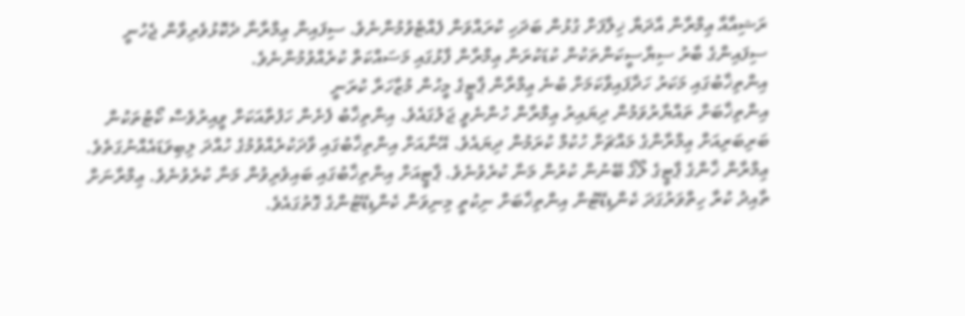ރަޝިއާއާ ޢިމްރާން އާދަޔާ ޚިލާފަށް ގުޅުން ބަދަހި ކުރައްވަން ފެއްޓެވުމުންނެވެ. ސިފައިން ޢިމްރާނާ ދެކޮޅުވެރިވާން ޖެހުނީ ސިފައިންގެ ބާރު ސިޔާސީކަންތަކުން ކުޑަކުރަން ޢިމްރާން ފާޅުގައި މަސައްކަތް ކުރެއްވުމުންނެވެ.
އިންތިޚާބުގައި މަކަރު ހަދާފައިވާކަމަށް ބުނެ ޢިމްރާން ޕާޓީގެ މީހުން މުޒާހަރާ ކުރަނީ
އިންތިޚާބަށް ތައްޔާރުވަމުން ދިޔައިރު ޢިމްރާން ހުންނެވީ ޖަލުގައެވެ. އިންތިޚާބު ފެށެން ހަފުތާއަކަށް ވީއިރުވެސް ކޯޓުތަކުން ބަރިބަރިއަށް ޢިމްރާންގެ މައްޗަށް ހުކުމް ކުރަމުން ދިޔައެވެ. އޭނާއަށް އިންތިޚާބުގައި ވާދަކުރެއްވުމުގެ ހުއްދަ ލިބިވަޑައެއްނުގަތެވެ. ޢިމްރާން ޚާންގެ ޕާޓީގެ ލޯގޯ ބޭނުން ކުރުން މަނާ ކުރެވުނެވެ. ޕާޓީއަށް އިންތިޚާބުގައި ބައިވެރިވުން މަނާ ކުރެވުނެވެ. ޢިމްރާނަށް ތާއިދު ކުރާ ހިތްވަރުގަދަ ކެންޑިޑޭޓުން އިންތިޚާބަށް ނިކުތީ މިނިވަން ކެންޑިޑޭޓުންގެ ގޮތުގައެވެ.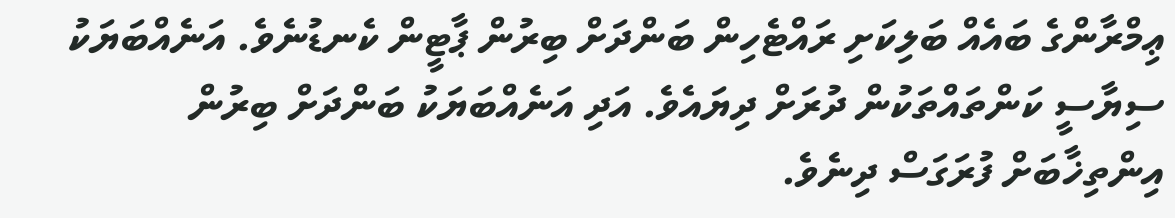ޢިމްރާންގެ ބައެއް ބަލިކަށި ރައްޓެހިން ބަންދަށް ބިރުން ޕާޓީން ކެނޑުނެވެ. އަނެއްބަޔަކު ސިޔާސީ ކަންތައްތަކުން ދުރަށް ދިޔައެވެ. އަދި އަނެއްބަޔަކު ބަންދަށް ބިރުން އިންތިޚާބަށް ފުރަގަސް ދިނެވެ.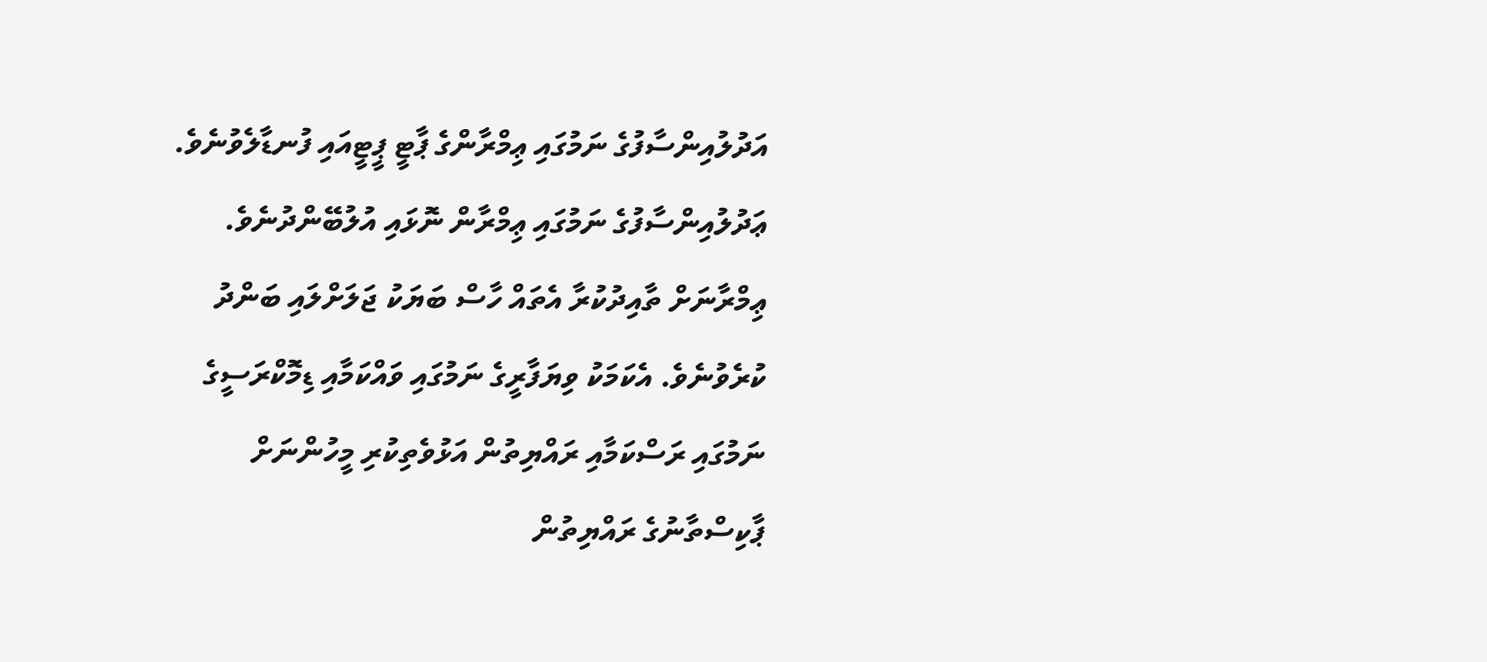އަދުލުއިންސާފުގެ ނަމުގައި ޢިމްރާންގެ ޕާޓީ ޕީޓީއައި ފުނޑާލެވުނެވެ. ޢަދުލުއިންސާފުގެ ނަމުގައި ޢިމްރާން ނޮޅައި އުލުބޭންދުނެވެ. ޢިމްރާނަށް ތާއިދުކުރާ އެތައް ހާސް ބަޔަކު ޖަލަށްލައި ބަންދު ކުރެވުނެވެ. އެކަމަކު ވިޔަފާރީގެ ނަމުގައި ވައްކަމާއި ޑިމޮކްރަސީގެ ނަމުގައި ރަސްކަމާއި ރައްޔިތުން އަޅުވެތިކުރި މީހުންނަށް ޕާކިސްތާނުގެ ރައްޔިތުން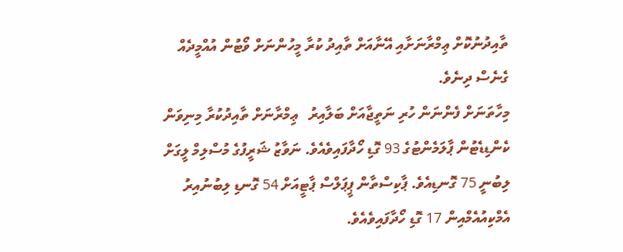ތާއިދުނުކޮށް ޢިމްރާނަށާއި އޭނާއަށް ތާއިދު ކުރާ މީހުންނަށް ވޯޓުން އުއްމީދެއް ގެނެސް ދިނެވެ.
މިހާތަނަށް ފެންނަން ހުރި ނަތީޖާއަށް ބަލާއިރު   ޢިމްރާނަށް ތާއިދުކުރާ މިނިވަން ކެންޑިޑެޓުން ޕާލަމެންޓުގެ 93 ގޮޑި ހޯދާފައިވެއެވެ. ނަވާޒު ޝަރީފުގެ މުސްލިމް ލީގަށް ލިބުނީ 75 ގޮނޑިއެވެ. ޕާކިސްތާން ޕީޕަލްސް ޕާޓީއަށް 54 ގޮނޑި ލިބުނުއިރު އެމްކިއުއެމްއިން 17 ގޮޑި ހޯދާފައިވެއެވެ.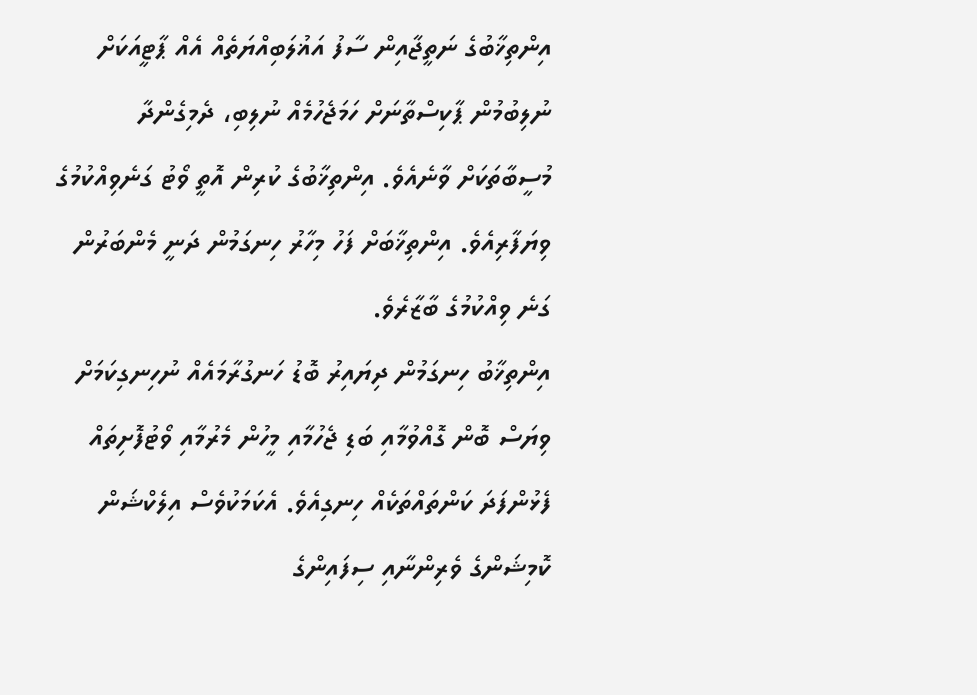އިންތިޚާބުގެ ނަތީޖާއިން ސާފު އަޣުލަބިއްޔަތެއް އެއް ޕާޓީއަކަށް ނުލިބުމުން ޕާކިސްތާނަށް ހަމަޖެހުމެއް ނުލިބި، ދެމިގެންދާ މުސީބާތަކަށް ވާނެއެވެ. އިންތިޚާބުގެ ކުރިން އޮތީ ވޯޓު ގަނެވިއްކުމުގެ ވިޔަފާރިއެވެ. އިންތިޚާބަށް ފަހު މިހާރު ހިނގަމުން ދަނީ މެންބަރުން ގަނެ ވިއްކުމުގެ ބާޒާރެވެ.
އިންތިޚާބު ހިނގަމުން ދިޔައިރު ބޮޑު ހަނގުރާމައެއް ނުހިނގިކަމަށް ވިޔަސް ބޮން ގޮއްވުމާއި ބަޑި ޖެހުމާއި މީހުން މެރުމާއި ވޯޓުފޮށިތައް ފެޅުންފަދަ ކަންތައްތަކެއް ހިނގިއެވެ. އެކަމަކުވެސް އިލެކްޝަން ކޮމިޝަންގެ ވެރިންނާއި ސިފައިންގެ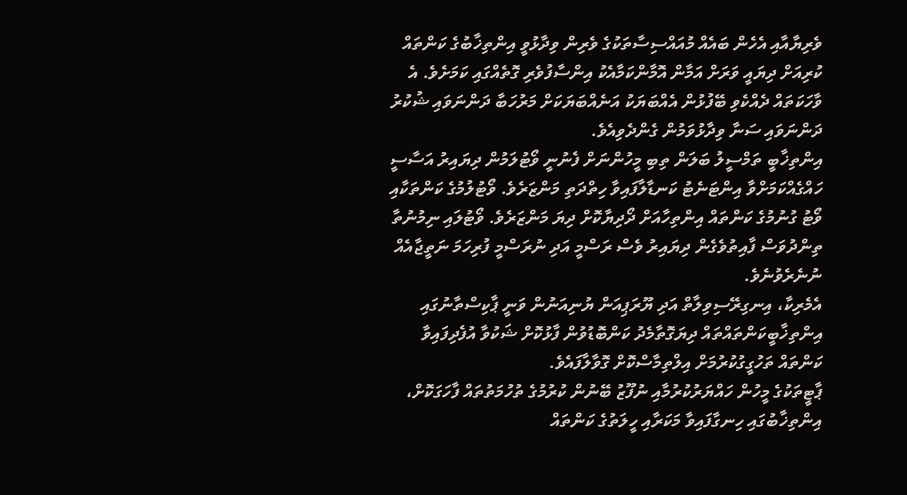ވެރިޔާއާއި އެހެން ބައެއް މުއައްސިސާތަކުގެ ވެރިން ވިދާޅުވީ އިންތިޚާބުގެ ކަންތައް ކުރިއަށް ދިޔައީ ވަރަށް އަމާން އޮމާންކަމާއެކު އިންސާފުވެރި ގޮތެއްގައި ކަމަށެވެ. އެ ވާހަކަތައް ދެއްކެވި ބޭފުޅުން އެއްބަޔަކު އަނެއްބަޔަކަށް މަރުހަބާ ދަންނަވައި ޝުކުރު ދަންނަވައި ސަނާ ވިދާޅުވަމުން ގެންދެވިއެވެ.
އިންތިޚާބީ ތަމްސީލު ބަލަން ތިބި މީހުންނަށް ފެނުނީ ވޯޓުލަމުން ދިޔައިރު އަސާސީ ހައްގެއްކަމަށްވާ އިންޓަނެޓު ކަނޑާލާފައިވާ ހިތްދަތި މަންޒަރެވެ. ވޯޓުލުމުގެ ކަންތަކާއި ވޯޓު ގުނުމުގެ ކަންތައް އިންތިހާއަށް ދޯދިޔާކޮށް ދިޔަ މަންޒަރެވެ. ވޯޓުލައި ނިމުނުތާ ތިންދުވަސް ފާއިތުވެގެން ދިޔައިރު ވެސް ރަސްމީ އަދި ނުރަސްމީ ފުރިހަމަ ނަތީޖާއެއް ނުނެރެވުނެވެ.
އެމެރިކާ، އިނގިރޭސިވިލާތް އަދި ޔޫރަޕިއަން ޔުނިއަނުން ވަނީ ޕާކިސްތާނުގައި އިންތިޚާބީކަންތައްތައް ދިޔަގޮތާމެދު ކަންބޮޑުވުން ފާޅުކޮށް ޝަކުވާ އުފެދިފައިވާ ކަންތައް ތަހުގީގުކުރުމަށް އިލްތިމާސްކޮށް ގޮވާލާފައެވެ.
ޕާޓީތަކުގެ މީހުން ހައްޔަރުކުރުމާއި ނުފޫޒު ބޭނުން ކުރުމުގެ ތުހުމަތުތައް ފާހަގަކޮށް، އިންތިޚާބުގައި ހިނގާފައިވާ މަކަރާއި ހީލަތުގެ ކަންތައް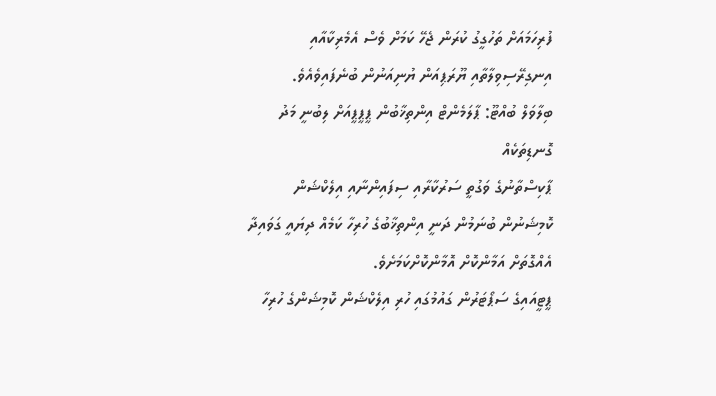ފުރިހަމައަށް ތަހުގީގު ކުރަން ޖެހޭ ކަމަށް ވެސް އެމެރިކާއާއި އިނގިރޭސިވިލާތާއި ޔޫރަޕިއަން ޔުނިއަނުން ބުނެފައިވެއެވެ.
ބިލާވަލް ބުއްޓޫ: ޕާލަމެންޓް އިންތިޚާބުން ޕީޕީޕީއަށް ލިބުނީ މަދު ގޮނޑިތަކެއް
ޕާކިސްތާނުގެ ވަގުތީ ސަރުކާރާއި ސިފައިންނާއި އިލެކްޝަން ކޮމިޝަނުން ބުނަމުން ދަނީ އިންތިޚާބުގެ ހުރިހާ ކަމެއް ދިޔައީ ގަވައިދާ އެއްގޮތަށް އަމާންކޮށް އޮމާންކޮށްކަމަށެވެ.
ޕީޓީއައިގެ ސަޕޯޓަރުން ގައުމުގައި ހުރި އިލެކްޝަން ކޮމިޝަންގެ ހުރިހާ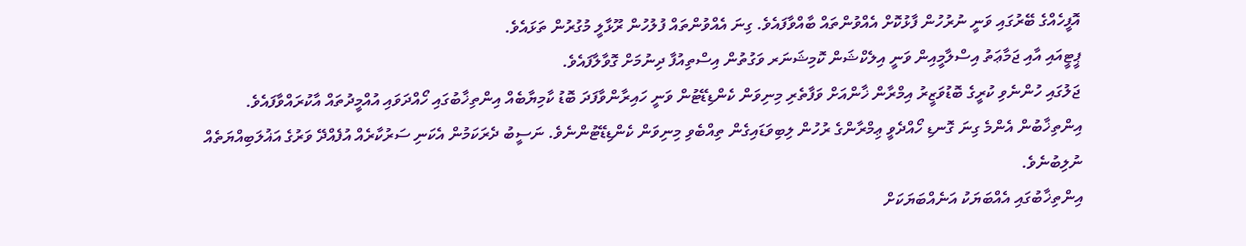އޮފީހެއްގެ ބޭރުގައި ވަނީ ނުރުހުން ފާޅުކޮށް އެއްވުންތައް ބާއްވާފައެވެ. ގިނަ އެއްވުންތައް ފުލުހުން ރޫޅާލީ މުގުރުން ތަޅައެވެ.
ޕީޓީއައި އާއި ޖަމާޢަތު އިސްލާމީއިން ވަނީ އިލެކްޝަން ކޮމިޝަނަރ ވަގުތުން އިސްތިއުފާ ދިނުމަށް ގޮވާލާފައެވެ.
ޖަލުގައި ހުންނެވި ކުރީގެ ބޮޑުވަޒީރު އިމްރާން ޚާންއަށް ވަފާތެރި މިނިވަން ކެންޑިޑޭޓުން ވަނީ ހައިރާންވާފަދަ ބޮޑު ކާމިޔާބެއް އިންތިޚާބުގައި ހޯއްދަވައި އުއްމީދުތައް އާކުރައްވާފައެވެ.
އިންތިޚާބުން އެންމެ ގިނަ ގޮނޑި ހޯއްދެވީ ޢިމްރާންގެ ރުހުން ލިބިވަޑައިގެން ތިއްބެވި މިނިވަން ކެންޑިޑޭޓުންނެވެ. ނަސީބު ދެރަކަމުން އެކަނި ސަރުކާރެއް އުފެއްދޭ ވަރުގެ އަޣުލަބިއްޔަތެއް ނުލިބުނެވެ.
އިންތިޚާބުގައި އެއްބަޔަކު އަނެއްބަޔަކަށް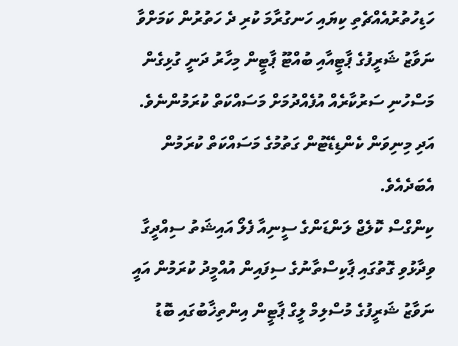ހަޑިހުތުރުއެއްޗެތި ކިޔައި ހަނގުރާމަ ކުރި ދެ ހަތުރުން ކަމަށްވާ ނަވާޒު ޝަރީފުގެ ޕާޓީއާއި ބުއްޓޫ ޕާޓީން މިހާރު ދަނީ ގުޅިގެން މަސްހުނި ސަރުކާރެއް އުފެއްދުމަށް މަސައްކަތް ކުރަމުންނެވެ. އަދި މިނިވަން ކެންޑިޑޭޓުން ގަތުމުގެ މަސައްކަތް ކުރަމުން އެބަދެއެވެ.
ކިންގްސް ކޮލެޖް ލަންޑަންގެ ސީނިއާ ފެލޯ އައިޝަތު ސިއްދީގާ ވިދާޅުވި ގޮތުގައި ޕާކިސްތާނުގެ ސިފައިން އުއްމީދު ކުރަމުން އައީ ނަވާޒު ޝަރީފުގެ މުސްލިމް ލީގް ޕާޓީން އިންތިޚާބުގައި ބޮޑު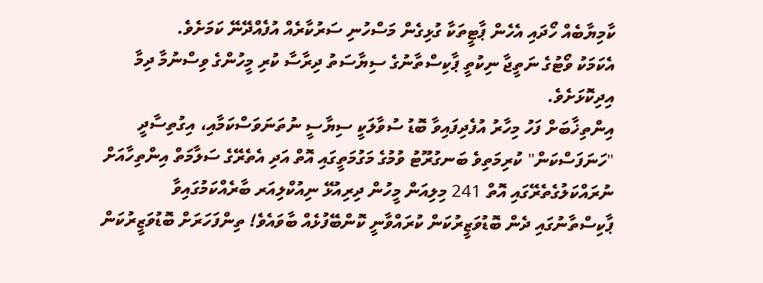ކާމިޔާބެއް ހޯދައި އެހެން ޕާޓީތަކާ ގުޅިގެން މަސްހުނި ސަރުކާރެއް އުފެއްދޭނޭ ކަމަށެވެ.
އެކަމަކު ވޯޓުގެ ނަތީޖާ ނިކުތީ ޕާކިސްތާނުގެ ސިޔާސަތު ދިރާސާ ކުރި މީހުންގެ ވިސްނުމާ ދިމާ އިދިކޮޅަށެވެ.
އިންތިޚާބަށް ފަހު މިހާރު އުފެދިފައިވާ ބޮޑު ސުވާލަކީ ސިޔާސީ ނުތަނަވަސްކަމާއި، އިގުތިސާދީ "ހަނަފަސްކަން" ކުރިމަތިވެ ބަނގުރޫޓު ވުމުގެ މަގުމަތީގައި އޮތް އަދި އެތެރޭގެ ސަލާމަތް އިންތިހާއަށް ނުރައްކަލުގެތެރޭގައި އޮތް 241 މިލިއަން މީހުން ދިރިއުޅޭ ނިއުކްލިއަރ ބާރެއްކަމުގައިވާ ޕާކިސްތާނުގައި ދެން ބޮޑުވަޒީރުކަން ކުރައްވާނީ ކޮންބޭފުޅެއް ބާވައެވެ! ތިންފަހަރަށް ބޮޑުވަޒީރުކަން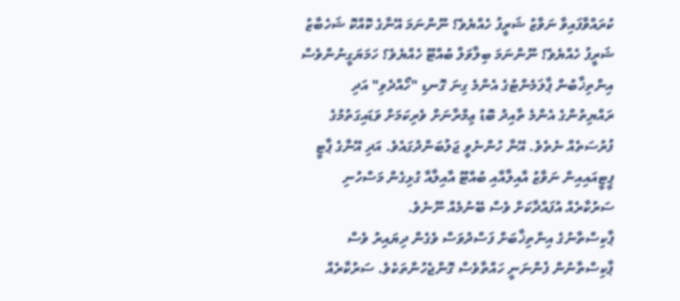ކުރައްވާފައިވާ ނަވާޒު ޝަރީފު ހެއްޔެވެ؟ ނޫންނަމަ އޭނާގެ ކޮއްކޮ ޝަހެބާޒު ޝަރީފު ހެއްޔެވެ؟ ނޫންނަމަ ބިލާވަލް ބުއްޓޫ ހެއްޔެވެ؟ ހަމަޔަގީނުންވެސް އިންތިޚާބުން ޕާލަމެންޓުގެ އެންމެ ގިނަ ގޮނޑި "ހޯއްދެވި" އަދި ރައްޔިތުންގެ އެންމެ ތާއިދު ބޮޑު ޢިމްރާނަށް ވެރިކަމަށް ވަޑައިގަތުމުގެ ފުރުސަތެއް ނެތެވެ. އޭނާ ހުންނެވީ ޖަލުބަންދުގައެވެ. އަދި އޭނާގެ ޕާޓީ ޕީޓީއައިއިން ނަވާޒު އާއިލާއާއި ބުއްޓޫ އާއިލާއާ ގުޅިގެން މަސްހުނި ސަރުކާރެއް އުފައްދާކަށް ވެސް ބޭނުމެއް ނޫނެވެ.
ޕާކިސްތާނުގެ އިންތިޚާބަށް ފަސްދުވަސް ވެގެން ދިޔައިރު ވެސް ޕާކިސްތާނުން ފެންނަނީ ހައްތާވެސް ގޮންޖެހުންތަކެވެ. ސަރުކާރެއް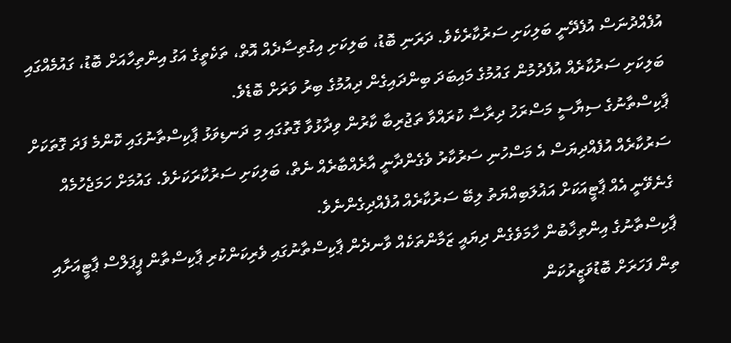އުފެއްދުނަސް އުފެދޭނީ ބަލިކަށި ސަރުކާރެކެވެ. ދަރަނި ބޮޑު، ބަލިކަށި އިގުތިސާދެއް އޮތް، ތަކެތީގެ އަގު އިންތިހާއަށް ބޮޑު، ގައުމެއްގައި ބަލިކަށި ސަރުކާރެއް އުފެދުމުން ގައުމުގެ މައިބަދަ ބިންދައިގެން ދިއުމުގެ ބިރު ވަރަށް ބޮޑެވެ.
ޕާކިސްތާނުގެ ސިޔާސީ މަސްރަހު ދިރާސާ ކުރައްވާ ތަޖުރިބާ ކާރުން ވިދާޅުވާ ގޮތުގައި މި ދަނޑިވަޅު ޕާކިސްތާނުގައި ކޮންމެ ފަދަ ގޮތަކަށް ސަރުކާރެއް އުފެއްދިޔަސް އެ މަސްހުނި ސަރުކާރު ވެގެންދާނީ އާރެއްބާރެއް ނެތް، ބަލިކަށި ސަރުކާރަކަށެވެ. ގައުމަށް ހަމަޖެހުމެއް ގެނެވޭނީ އެއް ޕާޓީއަކަށް އަޣުލަބިއްޔަތު ލިބޭ ސަރުކާރެއް އުފެއްދިގެންނެވެ.
ޕާކިސްތާނުގެ އިންތިޚާބުން ހާމަވެގެން ދިޔައީ ޒަމާންތަކެއް ވާނދެން ޕާކިސްތާނުގައި ވެރިކަންކުރި ޕާކިސްތާން ޕީޕަލްސް ޕާޓީއަށާއި ތިން ފަހަރަށް ބޮޑުވަޒީރުކަން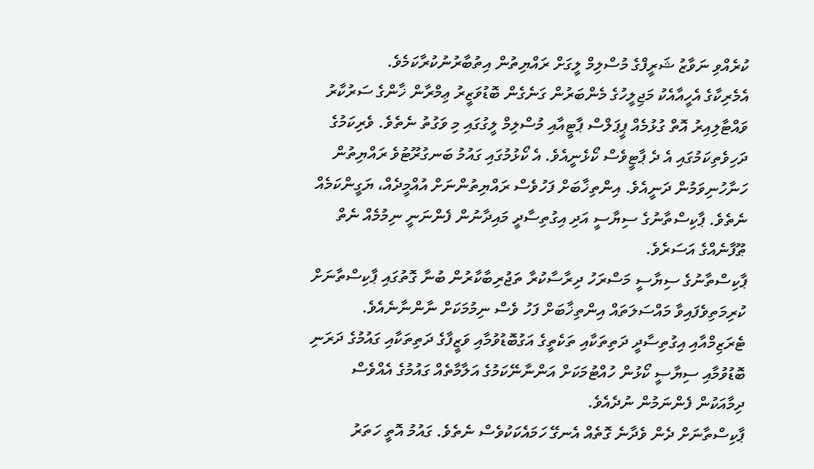ކުރެއްވި ނަވާޒު ޝަރީފްގެ މުސްލިމް ލީގަށް ރައްޔިތުން އިތުބާރުނުކުރާކަމެވެ.
އެމެރިކާގެ އެހީއާއެކު މަޖިލީހުގެ މެންބަރުން ގަނެގެން ބޮޑުވަޒީރު ޢިމްރާން ޚާންގެ ސަރުކާރު ވައްޓާލިއިރު އޮތް ގުޅުމެއް ޕީޕަލްސް ޕާޓީއާއި މުސްލިމް ލީގުގައި މި ވަގުތު ނެތެވެ. ވެރިކަމުގެ ދަހިވެތިކަމުގައި އެ ދެ ޕާޓީވެސް ކޯޅެނީއެވެ. އެ ކޯޅުމުގައި ގައުމު ބަނގުރޫޓުވެ ރައްޔިތުން ހަނާހުނިވަމުން ދަނީއެވެ. އިންތިޚާބަށް ފަހުވެސް ރައްޔިތުންނަށް އުއްމީދެއް، ޔަގީންކަމެއް ނެތެވެ. ޕާކިސްތާނުގެ ސިޔާސީ އަދި އިގުތިސާދީ މައިދާނުން ފެންނަނީ ނިމުމެއް ނެތް ޠޫފާނެއްގެ އަސަރެވެ.
ޕާކިސްތާނުގެ ސިޔާސީ މަސްރަހު ދިރާސާކުރާ ތަޖުރިބާކާރުން ބުނާ ގޮތުގައި ޕާކިސްތާނަށް ކުރިމަތިވެފައިވާ މައްސަލަތައް އިންތިޚާބަށް ފަހު ވެސް ނިމުމަކަށް ނާންނާނެއެވެ. ޓެރަޒިމްއާއި އިގުތިސާދީ ދަތިތަކާއި ތަކެތީގެ އަގުބޮޑުވުމާއި ވަޒީފާގެ ދަތިތަކާއި ގައުމުގެ ދަރަނި ބޮޑުވުމާއި ސިޔާސީ ކޯޅުން ހުއްޓުމަކަށް އަންނާނޭކަމުގެ އަލާމާތެއް ގައުމުގެ އެއްވެސް ދިމާއަކުން ފެންނަމުން ނުދެއެވެ.
ޕާކިސްތާނަށް ދެން ވެދާނެ ގޮތެއް އެނގޭ ހަމައެކަކުވެސް ނެތެވެ. ގައުމު އޮތީ ހަތަރު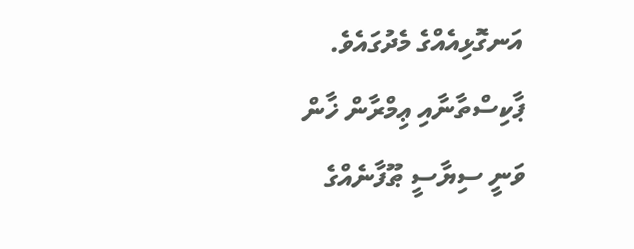އަނގޮޅިއެއްގެ މެދުގައެވެ.
ޕާކިސްތާނާއި ޢިމްރާން ޚާން ވަނީ ސިޔާސީ ޠޫފާނެއްގެ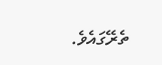ތެރޭގައެވެ.